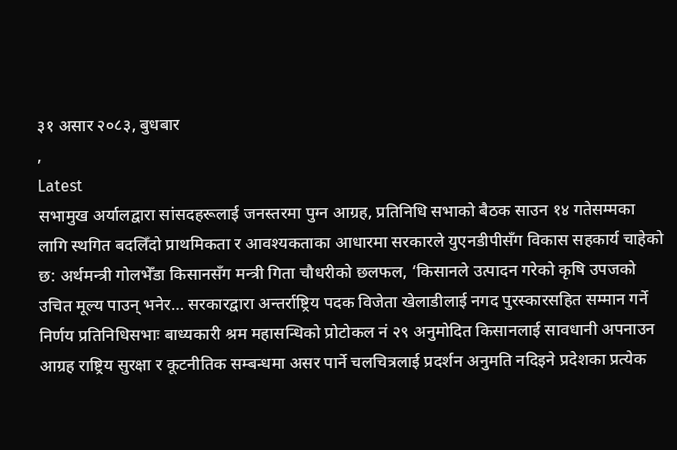३१ असार २०८३, बुधबार
,
Latest
सभामुख अर्यालद्वारा सांसदहरूलाई जनस्तरमा पुग्न आग्रह, प्रतिनिधि सभाको बैठक साउन १४ गतेसम्मका लागि स्थगित बदलिँदो प्राथमिकता र आवश्यकताका आधारमा सरकारले युएनडीपीसँग विकास सहकार्य चाहेको छ: अर्थमन्त्री गोलभेँडा किसानसँग मन्त्री गिता चौधरीको छलफल, ‘किसानले उत्पादन गरेको कृषि उपजको उचित मूल्य पाउन् भनेर… सरकारद्वारा अन्तर्राष्ट्रिय पदक विजेता खेलाडीलाई नगद पुरस्कारसहित सम्मान गर्ने निर्णय प्रतिनिधिसभाः बाध्यकारी श्रम महासन्धिको प्रोटोकल नं २९ अनुमोदित किसानलाई सावधानी अपनाउन आग्रह राष्ट्रिय सुरक्षा र कूटनीतिक सम्बन्धमा असर पार्ने चलचित्रलाई प्रदर्शन अनुमति नदिइने प्रदेशका प्रत्येक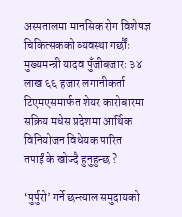अस्पतालमा मानसिक रोग विशेषज्ञ चिकित्सकको व्यवस्था गर्छौंः मुख्यमन्त्री यादव पुँजीबजारः ३४ लाख ६६ हजार लगानीकर्ता टिएमएसमार्फत शेयर कारोबारमा सक्रिय मधेस प्रदेशमा आर्थिक विनियोजन विधेयक पारित
तपाईं के खोज्दै हुनुहुन्छ ?

‘पुर्पुरो’ गर्ने छन्त्याल समुदायको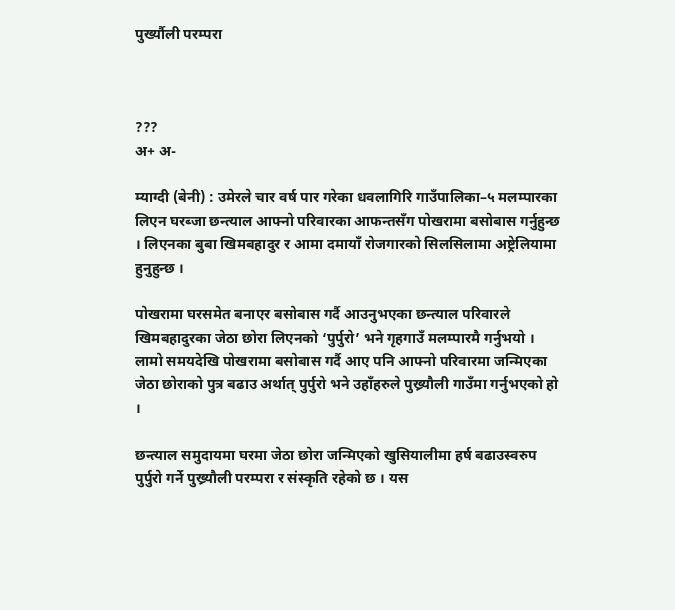पुर्ख्यौली परम्परा



???
अ+ अ-

म्याग्दी (बेनी) : उमेरले चार वर्ष पार गरेका धवलागिरि गाउँपालिका–५ मलम्पारका लिएन घरब्जा छन्त्याल आफ्नो परिवारका आफन्तसँग पोखरामा बसोबास गर्नुहुन्छ । लिएनका बुबा खिमबहादुर र आमा दमायाँ रोजगारको सिलसिलामा अष्ट्रेलियामा हुनुहुन्छ ।

पोखरामा घरसमेत बनाएर बसोबास गर्दै आउनुभएका छन्त्याल परिवारले खिमबहादुरका जेठा छोरा लिएनको ‘पुर्पुरो’ भने गृहगाउँ मलम्पारमै गर्नुभयो । लामो समयदेखि पोखरामा बसोबास गर्दै आए पनि आफ्नो परिवारमा जन्मिएका जेठा छोराको पुत्र बढाउ अर्थात् पुर्पुरो भने उहाँहरुले पुख्र्यौली गाउँमा गर्नुभएको हो ।

छन्त्याल समुदायमा घरमा जेठा छोरा जन्मिएको खुसियालीमा हर्ष बढाउस्वरुप पुर्पुरो गर्ने पुख्र्यौली परम्परा र संस्कृति रहेको छ । यस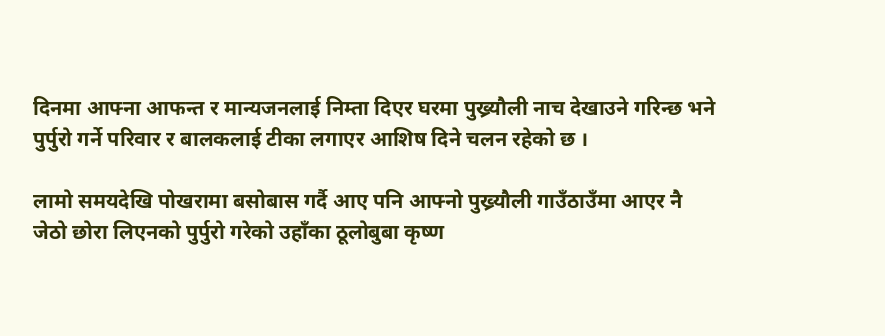दिनमा आफ्ना आफन्त र मान्यजनलाई निम्ता दिएर घरमा पुख्र्यौली नाच देखाउने गरिन्छ भने पुर्पुरो गर्ने परिवार र बालकलाई टीका लगाएर आशिष दिने चलन रहेको छ ।

लामो समयदेखि पोखरामा बसोबास गर्दै आए पनि आफ्नो पुख्र्यौली गाउँठाउँमा आएर नै जेठो छोरा लिएनको पुर्पुरो गरेको उहाँका ठूलोबुबा कृष्ण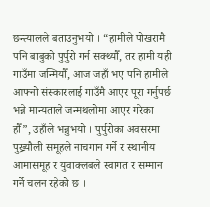छन्त्यालले बताउनुभयो । “हामीले पोखरामै पनि बाबुको पुर्पुरो गर्न सक्थ्यौँ, तर हामी यही गाउँमा जन्मियौँ, आज जहाँ भए पनि हामीले आफ्नो संस्कारलाई गाउँमै आएर पूरा गर्नुपर्छ भन्ने मान्यताले जन्मथलोमा आएर गरेका हौँ”, उहाँले भन्नुभयो । पुर्पुरोका अवसरमा पुख्र्यौली समूहले नाचगान गर्ने र स्थानीय आमासमूह र युवाक्लबले स्वागत र सम्मान गर्ने चलन रहेको छ ।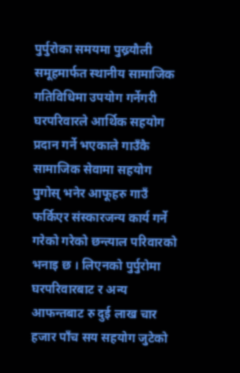पुर्पुरोका समयमा पुख्र्यौली समूहमार्फत स्थानीय सामाजिक गतिविधिमा उपयोग गर्नेगरी घरपरिवारले आर्थिक सहयोग प्रदान गर्ने भएकाले गाउँकै सामाजिक सेवामा सहयोग पुगोस् भनेर आफूहरु गाउँ फर्किएर संस्कारजन्य कार्य गर्ने गरेको गरेको छन्त्याल परिवारको भनाइ छ । लिएनको पुर्पुरोमा घरपरिवारबाट र अन्य आफन्तबाट रु दुई लाख चार हजार पाँच सय सहयोग जुटेको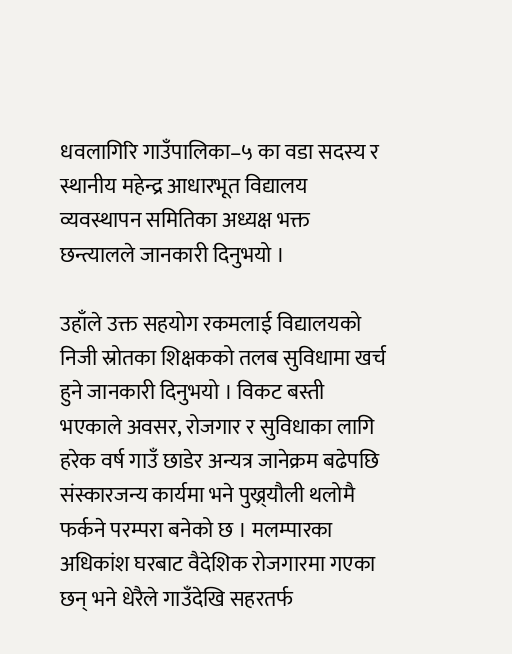धवलागिरि गाउँपालिका–५ का वडा सदस्य र स्थानीय महेन्द्र आधारभूत विद्यालय व्यवस्थापन समितिका अध्यक्ष भक्त छन्त्यालले जानकारी दिनुभयो ।

उहाँले उक्त सहयोग रकमलाई विद्यालयको निजी स्रोतका शिक्षकको तलब सुविधामा खर्च हुने जानकारी दिनुभयो । विकट बस्ती भएकाले अवसर, रोजगार र सुविधाका लागि हरेक वर्ष गाउँ छाडेर अन्यत्र जानेक्रम बढेपछि संस्कारजन्य कार्यमा भने पुख्र्यौली थलोमै फर्कने परम्परा बनेको छ । मलम्पारका अधिकांश घरबाट वैदेशिक रोजगारमा गएका छन् भने धेरैले गाउँदेखि सहरतर्फ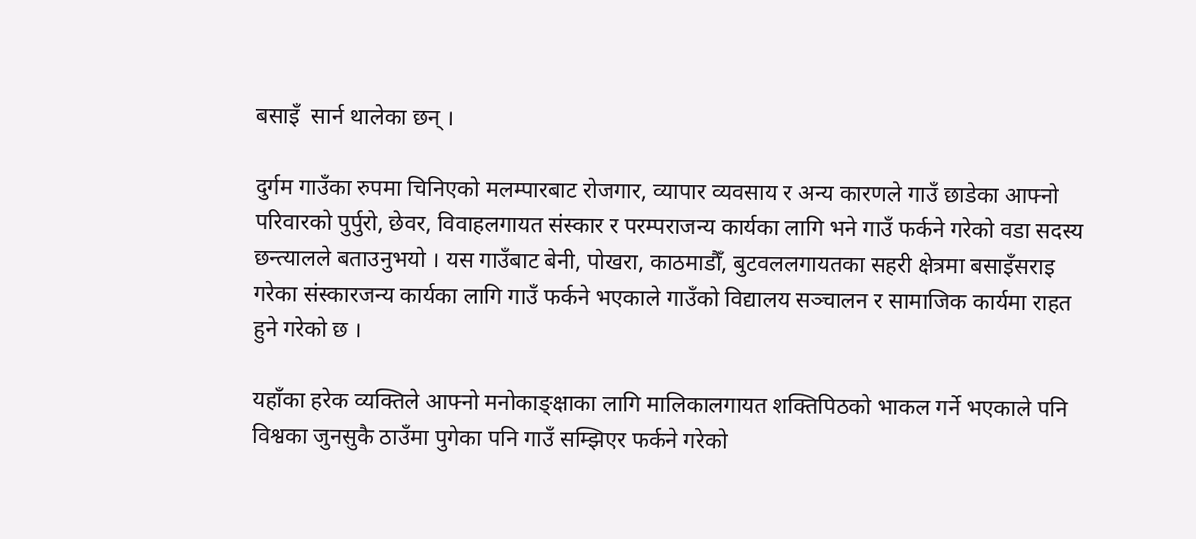बसाइँ  सार्न थालेका छन् ।

दुर्गम गाउँका रुपमा चिनिएको मलम्पारबाट रोजगार, व्यापार व्यवसाय र अन्य कारणले गाउँ छाडेका आफ्नो परिवारको पुर्पुरो, छेवर, विवाहलगायत संस्कार र परम्पराजन्य कार्यका लागि भने गाउँ फर्कने गरेको वडा सदस्य छन्त्यालले बताउनुभयो । यस गाउँबाट बेनी, पोखरा, काठमाडौँ, बुटवललगायतका सहरी क्षेत्रमा बसाइँसराइ गरेका संस्कारजन्य कार्यका लागि गाउँ फर्कने भएकाले गाउँको विद्यालय सञ्चालन र सामाजिक कार्यमा राहत हुने गरेको छ ।

यहाँका हरेक व्यक्तिले आफ्नो मनोकाङ्क्षाका लागि मालिकालगायत शक्तिपिठको भाकल गर्ने भएकाले पनि विश्वका जुनसुकै ठाउँमा पुगेका पनि गाउँ सम्झिएर फर्कने गरेको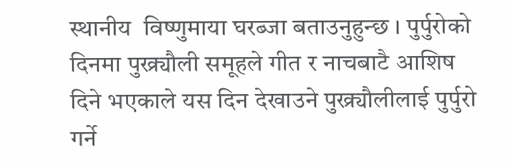स्थानीय  विष्णुमाया घरब्जा बताउनुहुन्छ । पुर्पुरोको दिनमा पुख्र्यौली समूहले गीत र नाचबाटै आशिष दिने भएकाले यस दिन देखाउने पुख्र्यौलीलाई पुर्पुरो गर्ने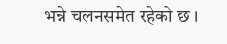भन्ने चलनसमेत रहेको छ ।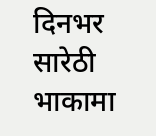दिनभर सारेठी भाकामा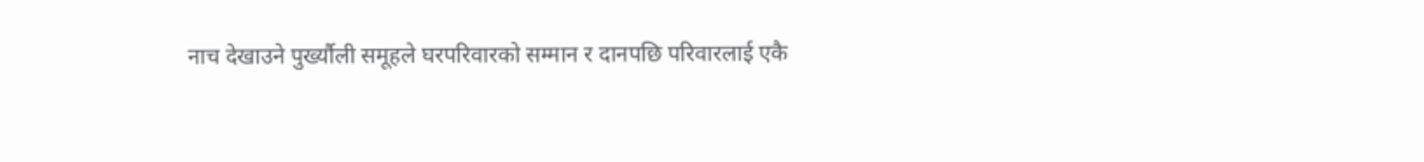नाच देखाउने पुर्ख्यौली समूहले घरपरिवारको सम्मान र दानपछि परिवारलाई एकै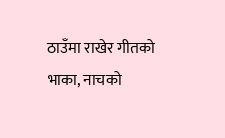ठाउँमा राखेर गीतको भाका, नाचको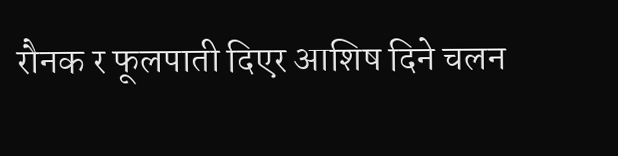रौनक र फूलपाती दिएर आशिष दिने चलन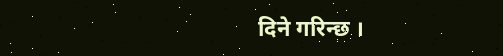दिने गरिन्छ ।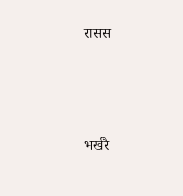रासस






भर्खरै